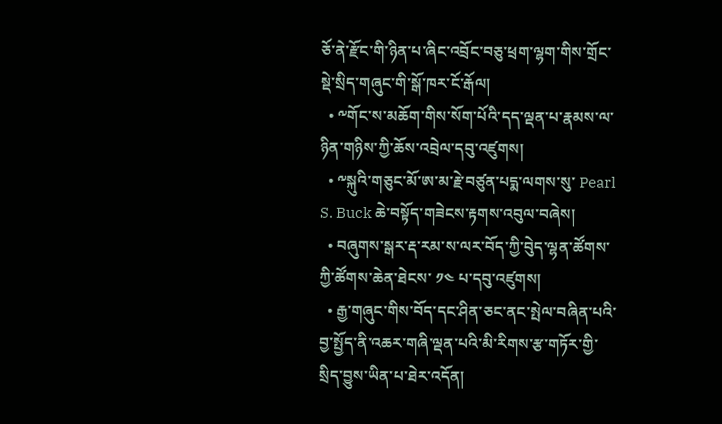ཅོ་ནེ་རྫོང་གི་ཉིན་པ་ཞིང་འབྲོང་བཅུ་ཕྲག་ལྷག་གིས་གྲོང་སྡེ་སྲིད་གཞུང་གི་སྒོ་ཁར་ངོ་རྒོལ།
  • ༸གོང་ས་མཆོག་གིས་སོག་པོའི་དད་ལྡན་པ་རྣམས་ལ་ཉིན་གཉིས་ཀྱི་ཆོས་འབྲེལ་དབུ་འཛུགས།
  • ༸སྐུའི་གཅུང་མོ་ཨ་མ་རྗེ་བཙུན་པདྨ་ལགས་སུ་ Pearl S. Buck ཆེ་བསྟོད་གཟེངས་རྟགས་འབུལ་བཞེས།
  • བཞུགས་སྒར་རྡ་རམ་ས་ལར་བོད་ཀྱི་བེུད་ལྷན་ཚོགས་ཀྱི་ཚོགས་ཆེན་ཐེངས་ ༡༤ པ་དབུ་འཛུགས།
  • རྒྱ་གཞུང་གིས་བོད་དང་ཤིན་ཅང་ནང་སྤེལ་བཞིན་པའི་བྱ་སྤྱོད་ནི་འཆར་གཞི་ལྡན་པའི་མི་རིགས་རྩ་གཏོར་གྱི་སྲིད་བྱུས་ཡིན་པ་ཐེར་འདོན།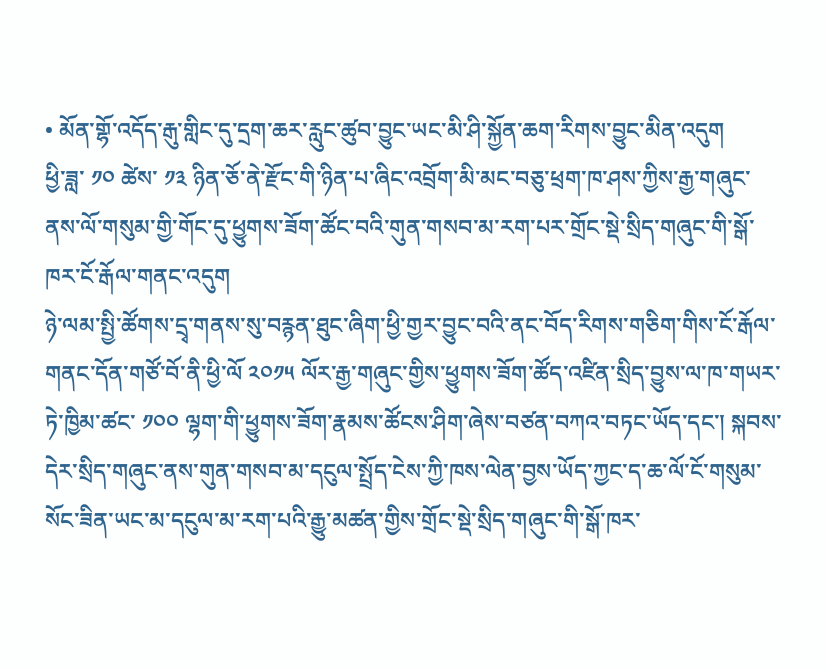• མོན་གྷོ་འདོད་རྒུ་གླིང་དུ་དྲག་ཆར་རླུང་ཚུབ་བྱུང་ཡང་མི་ཤི་སྐྱོན་ཆག་རིགས་བྱུང་མིན་འདུག
ཕྱི་ཟླ་ ༡༠ ཚེས་ ༡༣ ཉིན་ཅོ་ནེ་རྫོང་གི་ཉིན་པ་ཞིང་འབྲོག་མི་མང་བཅུ་ཕྲག་ཁ་ཤས་ཀྱིས་རྒྱ་གཞུང་ནས་ལོ་གསུམ་གྱི་གོང་དུ་ཕྱུགས་ཟོག་ཚོང་བའི་གུན་གསབ་མ་རག་པར་གྲོང་སྡེ་སྲིད་གཞུང་གི་སྒོ་ཁར་ངོ་རྒོལ་གནང་འདུག
ཉེ་ལམ་སྤྱི་ཚོགས་དྲྭ་གནས་སུ་བརྙན་ཐུང་ཞིག་ཕྱི་གྱར་བྱུང་བའི་ནང་བོད་རིགས་གཅིག་གིས་ངོ་རྒོལ་གནང་དོན་གཙོ་བོ་ནི་ཕྱི་ལོ ༢༠༡༥ ལོར་རྒྱ་གཞུང་གྱིས་ཕྱུགས་ཟོག་ཚོད་འཛིན་སྲིད་བྱུས་ལ་ཁ་གཡར་ཏེ་ཁྱིམ་ཚང་ ༡༠༠ ལྷག་གི་ཕྱུགས་ཟོག་རྣམས་ཚོངས་ཤིག་ཞེས་བཙན་བཀའ་བཏང་ཡོད་དང་། སྐབས་དེར་སྲིད་གཞུང་ནས་གུན་གསབ་མ་དངུལ་སྤྲོད་ངེས་ཀྱི་ཁས་ལེན་བྱས་ཡོད་ཀྱང་ད་ཆ་ལོ་ངོ་གསུམ་སོང་ཟིན་ཡང་མ་དངུལ་མ་རག་པའི་རྒྱུ་མཚན་གྱིས་གྲོང་སྡེ་སྲིད་གཞུང་གི་སྒོ་ཁར་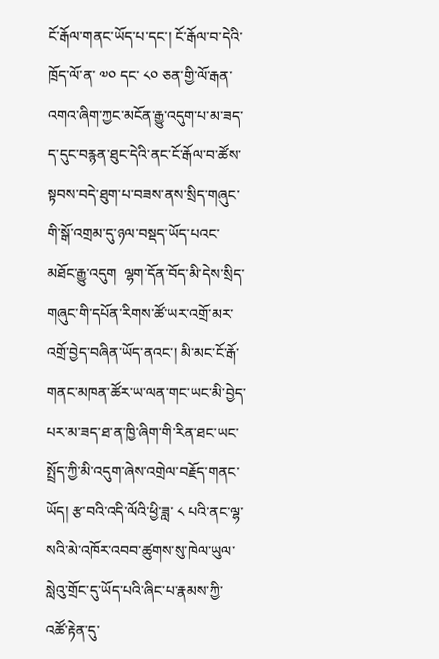ངོ་རྒོལ་གནང་ཡོད་པ་དང་། ངོ་རྒོལ་བ་དེའི་ཁྲོད་ལོ་ན་ ༧༠ དང་ ༨༠ ཅན་གྱི་ལོ་རྒན་འགའ་ཞིག་ཀྱང་མངོན་རྒྱུ་འདུག་པ་མ་ཟད་ད་དུང་བརྙན་ཐུང་དེའི་ནང་ངོ་རྒོལ་བ་ཚོས་སྟབས་བདེ་ཐུག་པ་བཟས་ནས་སྲིད་གཞུང་གི་སྒོ་འགྲམ་དུ་ཉལ་བསྡད་ཡོད་པའང་མཐོང་རྒྱུ་འདུག  ལྷག་དོན་བོད་མི་དེས་སྲིད་གཞུང་གི་དཔོན་རིགས་ཚོ་ཡར་འགྲོ་མར་འགྲོ་བྱེད་བཞིན་ཡོད་ནའང་། མི་མང་ངོ་རྒོ་གནང་མཁན་ཚོར་ཡ་ལན་གང་ཡང་མི་བྱེད་པར་མ་ཟད་ཐ་ན་ཁྱི་ཞིག་གི་རིན་ཐང་ཡང་སྤྲོད་ཀྱི་མི་འདུག་ཞེས་འགྲེལ་བརྗོད་གནང་ཡོད། རྩ་བའི་འདི་ལོའི་ཕྱི་ཟླ་ ༨ པའི་ནང་ལྷ་སའི་མེ་འཁོར་འབབ་ཚུགས་སུ་ཁེལ་ཡུལ་སླེའུ་གྲོང་དུ་ཡོད་པའི་ཞིང་པ་རྣམས་ཀྱི་འཚོ་རྟེན་དུ་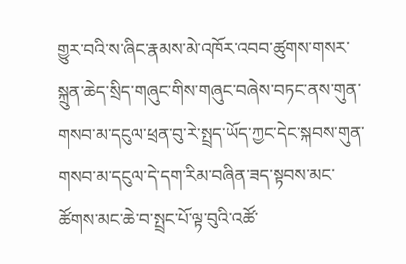གྱུར་བའི་ས་ཞིང་རྣམས་མེ་འཁོར་འབབ་ཚུགས་གསར་སྐྲུན་ཆེད་སྲིད་གཞུང་གིས་གཞུང་བཞེས་བཏང་ནས་གུན་གསབ་མ་དངུལ་ཕྲན་བུ་རེ་སྤྲད་ཡོད་ཀྱང་དེང་སྐབས་གུན་གསབ་མ་དངུལ་དེ་དག་རིམ་བཞིན་ཟད་སྟབས་མང་ཚོགས་མང་ཆེ་བ་སྤྲང་པོ་ལྟ་བུའི་འཚོ་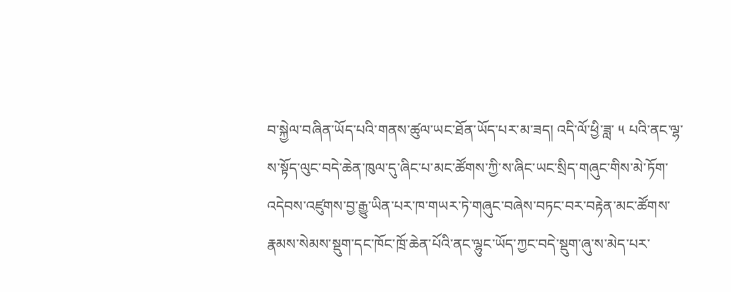བ་སྐྱེལ་བཞིན་ཡོད་པའི་གནས་ཚུལ་ཡང་ཐོན་ཡོད་པར་མ་ཟད། འདི་ལོ་ཕྱི་ཟླ་ ༥ པའི་ནང་ལྷ་ས་སྟོད་ལུང་བདེ་ཆེན་ཁུལ་དུ་ཞིང་པ་མང་ཚོགས་ཀྱི་ས་ཞིང་ཡང་སྲིད་གཞུང་གིས་མེ་ཏོག་འདེབས་འཛུགས་བྱ་རྒྱུ་ཡིན་པར་ཁ་གཡར་ཏེ་གཞུང་བཞེས་བཏང་བར་བརྟེན་མང་ཚོགས་རྣམས་སེམས་སྡུག་དང་ཁོང་ཁྲོ་ཆེན་པོའི་ནང་ལྷུང་ཡོད་ཀྱང་བདེ་སྡུག་ཞུ་ས་མེད་པར་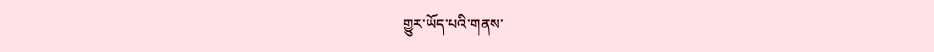གྱུར་ཡོད་པའི་གནས་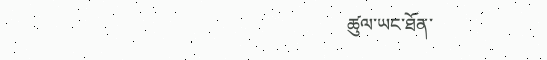ཚུལ་ཡང་ཐོན་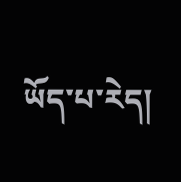ཡོད་པ་རེད།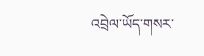འབྲེལ་ཡོད་གསར་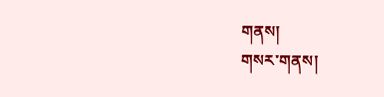གནས།
གསར་གནས།